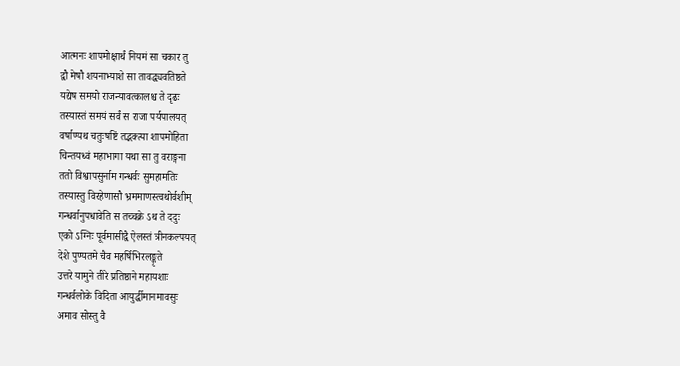आत्मनः शापमोक्षार्थं नियमं सा चकार तु
द्वौ मेषौ शयनाभ्याशे सा तावद्ध्यवतिष्ठते
यद्येष समयो राजन्यावत्कालश्च ते दृढः
तस्यास्तं समयं सर्वं स राजा पर्यपालयत्
वर्षाण्यथ चतुःषष्टिं तद्भक्त्या शापमोहिता
चिन्तयध्वं महाभागा यथा सा तु वराङ्गना
ततो विश्वापसुर्नाम गन्धर्वः सुमहामतिः
तस्यास्तु विरहेणासौ भ्रममाणस्त्वथोर्वशीम्
गन्धर्वानुपधावेति स तच्चक्रे ऽथ ते ददुः
एको ऽग्निः पूर्वमासीद्वै ऐलस्तं त्रीनकल्पयत्
देशे पुण्यतमे चैव महर्षिभिरलङ्कृते
उत्तरे यामुने तीरे प्रतिष्ठाने महायशाः
गन्धर्वलोके विदिता आयुर्द्धीमानमावसुः
अमाव सोस्तु वै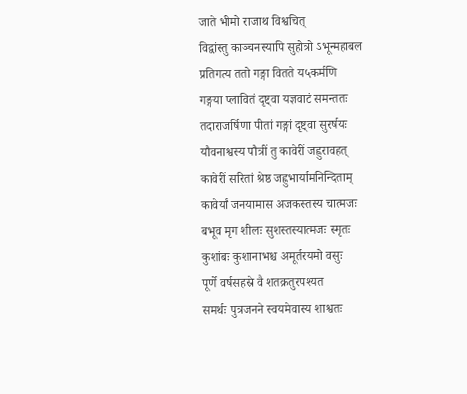जाते भीमो राजाथ विश्वचित्
विद्वांस्तु काञ्चनस्यापि सुहोत्रो ऽभून्महाबल
प्रतिगत्य ततो गङ्गा वितते य५कर्मणि
गङ्गया प्लावितं दृष्ट्वा यज्ञवाटं समन्ततः
तदाराजर्षिणा पीतां गङ्गां दृष्ट्वा सुरर्षयः
यौवनाश्वस्य पौत्रीं तु कावेरीं जह्नुरावहत्
कावेरीं सरितां श्रेष्ठ जह्नुभार्यामनिन्दिताम्
कावेर्यां जनयामास अजकस्तस्य चात्मजः
बभूव मृग शीलः सुशस्तस्यात्मजः स्मृतः
कुशांबः कुशानाभश्च अमूर्तरयमो वसुः
पूर्णे वर्षसहस्रे वै शतक्रतुरपश्यत
समर्थः पुत्रजनने स्वयमेवास्य शाश्वतः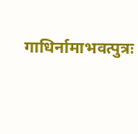गाधिर्नामाभवत्पुत्रः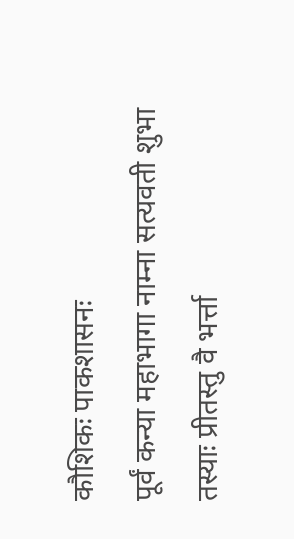कौशिकः पाकशासनः
पूर्वं कन्या महाभागा नाम्ना सत्यवती शुभा
तस्याः प्रीतस्तु वै भर्त्ता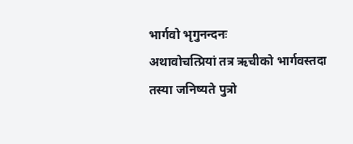भार्गवो भृगुनन्दनः
अथावोचत्प्रियां तत्र ऋचीको भार्गवस्तदा
तस्या जनिष्यते पुत्रो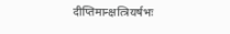दीप्तिमान्क्षत्त्रियर्षभः